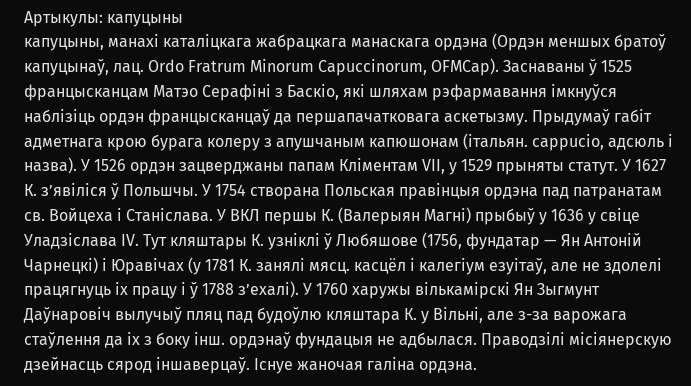Артыкулы: капуцыны
капуцыны, манахі каталіцкага жабрацкага манаскага ордэна (Ордэн меншых братоў капуцынаў, лац. Ordo Fratrum Minorum Capuccinorum, OFMCap). Заснаваны ў 1525 францысканцам Матэо Серафіні з Баскіо, які шляхам рэфармавання імкнуўся наблізіць ордэн францысканцаў да першапачатковага аскетызму. Прыдумаў габіт адметнага крою бурага колеру з апушчаным капюшонам (італьян. cappucio, адсюль і назва). У 1526 ордэн зацверджаны папам Кліментам VII, у 1529 прыняты статут. У 1627 К. з’явіліся ў Польшчы. У 1754 створана Польская правінцыя ордэна пад патранатам св. Войцеха і Станіслава. У ВКЛ першы К. (Валерыян Магні) прыбыў у 1636 у cвіце Уладзіслава IV. Тут кляштары К. узніклі ў Любяшове (1756, фундатар — Ян Антоній Чарнецкі) і Юравічах (у 1781 К. занялі мясц. касцёл і калегіум езуітаў, але не здолелі працягнуць іх працу і ў 1788 з’ехалі). У 1760 харужы вількамірскі Ян Зыгмунт Даўнаровіч вылучыў пляц пад будоўлю кляштара К. у Вільні, але з-за варожага стаўлення да іх з боку інш. ордэнаў фундацыя не адбылася. Праводзілі місіянерскую дзейнасць сярод іншаверцаў. Існуе жаночая галіна ордэна.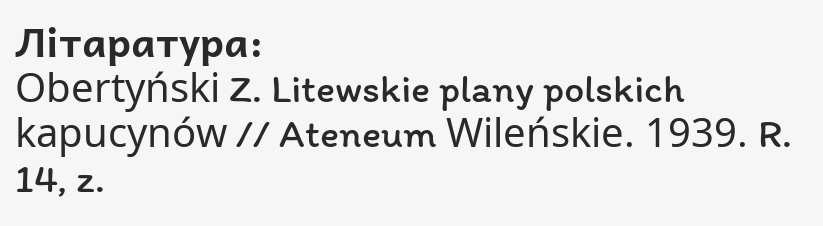Літаратура:
Obertyński Z. Litewskie plany polskich kapucynów // Ateneum Wileńskie. 1939. R. 14, z.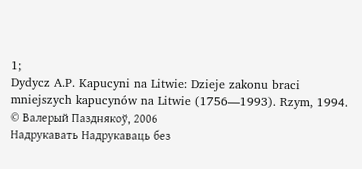1;
Dydycz A.P. Kapucyni na Litwie: Dzieje zakonu braci mniejszych kapucynów na Litwie (1756—1993). Rzym, 1994.
© Валерый Пазднякоў, 2006
Надрукавать Надрукаваць без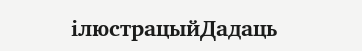ілюстрацыйДадаць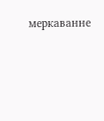меркаванне